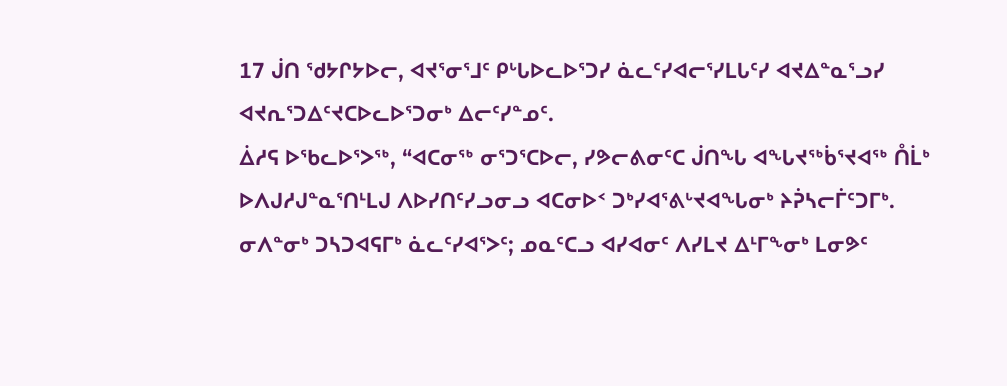17 ᒎᑎ ᖁᔭᒋᔭᐅᓕ, ᐊᔪᕐᓂᕐᒧᑦ ᑭᒡᒐᐅᓚᐅᕐᑐᓯ ᓈᓚᑦᓯᐊᓕᕐᓯᒪᒐᑦᓯ ᐊᔪᐃᓐᓇᕐᓗᓯ ᐊᔪᕆᕐᑐᐃᑦᔪᑕᐅᓚᐅᕐᑐᓂᒃ ᐃᓕᑦᓯᓐᓄᑦ.
ᐄᓱᕋ ᐅᖃᓚᐅᕐᐳᖅ, “ᐊᑕᓂᖅ ᓂᕐᑐᕐᑕᐅᓕ, ᓯᕗᓕᕕᓂᑦᑕ ᒎᑎᖓ ᐊᖓᔪᖅᑳᕐᔪᐊᖅ ᑍᒫᒃ ᐅᐱᒍᓱᒍᓐᓇᕐᑎᒻᒪᒍ ᐱᐅᓯᑎᑦᓯᓗᓂᓗ ᐊᑕᓂᐅᑉ ᑐᒃᓯᐊᕐᕕᒡᔪᐊᖓᓂᒃ ᔨᕉᓴᓕᒦᑦᑐᒥᒃ.
ᓂᐱᓐᓂᒃ ᑐᓴᑐᐊᕋᒥᒃ ᓈᓚᑦᓯᐊᕐᐳᑦ; ᓄᓇᑦᑕᓗ ᐊᓯᐊᓂᑦ ᐱᓯᒪᔪ ᐃᒻᒥᖕᓂᒃ ᒪᓂᕗᑦ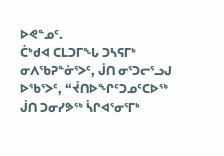ᐅᕙᓐᓄᑦ.
ᑖᒃᑯᐊ ᑕᒪᑐᒥᖓ ᑐᓴᕋᒥᒃ ᓂᐱᖃᕈᓐᓃᕐᐳᑦ, ᒎᑎ ᓂᕐᑐᓕᕐᓗᒍ ᐅᖃᕐᐳᑦ, “ᔫᑎᐅᖏᑦᑐᓄᑦᑕᐅᖅ ᒎᑎ ᑐᓂᓯᕗᖅ ᓵᒋᐊᕐᓂᕐᒥᒃ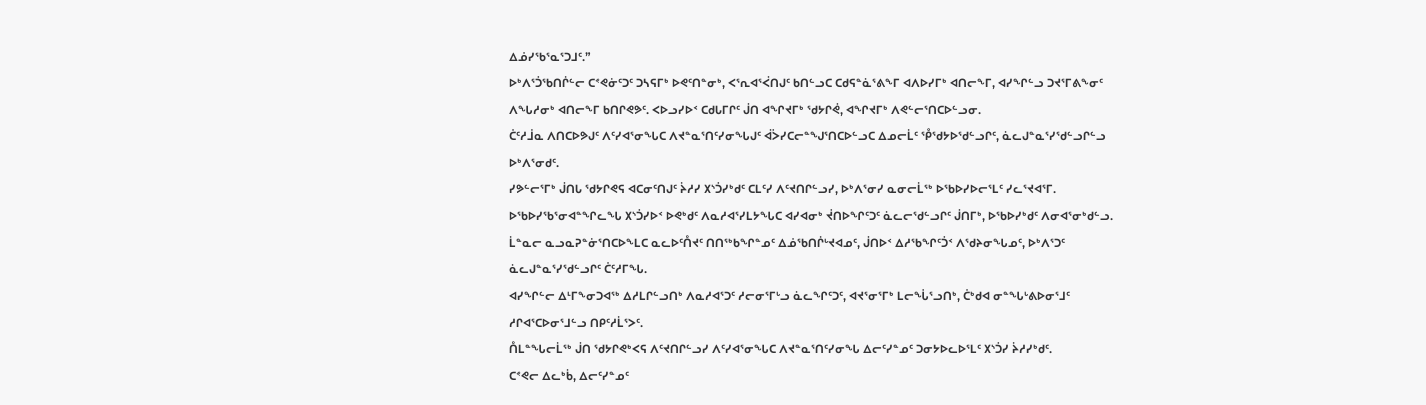ᐃᓅᓯᖃᕐᓇᕐᑐᒧᑦ.”
ᐅᒃᐱᕐᑑᖃᑎᒌᓪᓕ ᑕᕝᕙᓃᑦᑐᑦ ᑐᓴᕋᒥᒃ ᐅᕙᑦᑎᓐᓂᒃ, ᐸᕐᕆᐊᕐᐹᑎᒍᑦ ᑲᑎᓪᓗᑕ ᑕᑯᕋᓐᓈᕐᕕᖕᒥ ᐊᐱᐅᓯᒥᒃ ᐊᑎᓕᖕᒥ, ᐊᓯᖏᓪᓗ ᑐᔪᕐᒥᕕᖕᓂᑦ ᐱᖓᓱᓂᒃ ᐊᑎᓕᖕᒥ ᑲᑎᒋᕙᕗᑦ. ᐸᐅᓗᓯᐅᑉ ᑕᑯᒐᒥᒋᑦ ᒎᑎ ᐊᖏᔪᒥᒃ ᖁᔭᒋᕚ, ᐊᖏᔪᒥᒃ ᐱᕙᓪᓕᕐᑎᑕᐅᓪᓗᓂ.
ᑖᑦᓱᒨᓇ ᐱᑎᑕᐅᕗᒍᑦ ᐱᑦᓯᐊᕐᓂᖓᑕ ᐱᔪᓐᓇᕐᑎᑦᓯᓂᖓᒍᑦ ᐋᐴᓯᑕᓕᓐᖑᕐᑎᑕᐅᓪᓗᑕ ᐃᓄᓕᒫᑦ ᕾᖁᔭᐅᖁᓪᓗᒋᑦ, ᓈᓚᒍᓐᓇᕐᓯᖁᓪᓗᒋᓪᓗ ᐅᒃᐱᕐᓂᑯᑦ.
ᓯᕗᓪᓕᕐᒥᒃ ᒎᑎᒐ ᖁᔭᒋᕙᕋ ᐊᑕᓂᑦᑎᒍᑦ ᔩᓱᓯ ᙭ᔅᑑᓯᒃᑯᑦ ᑕᒪᑦᓯ ᐱᑦᔪᑎᒋᓪᓗᓯ, ᐅᒃᐱᕐᓂᓯ ᓇᓂᓕᒫᖅ ᐅᖃᐅᓯᐅᓕᕐᒪᑦ ᓯᓚᕐᔪᐊᕐᒥ.
ᐅᖃᐅᓯᖃᕐᓂᐊᓐᖏᓚᖓ ᙭ᔅᑑᓯᐅᑉ ᐅᕙᒃᑯᑦ ᐱᓇᓱᐊᕐᓯᒪᔭᖓᑕ ᐊᓯᐊᓂᒃ ᔫᑎᐅᖏᑦᑐᑦ ᓈᓚᓕᖁᓪᓗᒋᑦ ᒎᑎᒥᒃ, ᐅᖃᐅᓯᒃᑯᑦ ᐱᓂᐊᕐᓂᒃᑯᓪᓗ.
ᒫᓐᓇᓕ ᓇᓗᓇᕈᓐᓃᕐᑎᑕᐅᖕᒪᑕ ᓇᓚᐅᑦᑍᔪᑦ ᑎᑎᖅᑲᖏᓐᓄᑦ ᐃᓅᖃᑎᒌᒡᔪᐊᓄᑦ, ᒎᑎᐅᑉ ᐃᓱᖃᖏᑦᑑᑉ ᐱᖁᔨᓂᖓᓄᑦ, ᐅᒃᐱᕐᑐᑦ ᓈᓚᒍᓐᓇᕐᓯᖁᓪᓗᒋᑦ ᑖᑦᓱᒥᖓ.
ᐊᓯᖏᓪᓕ ᐃᒻᒥᖕᓂᑐᐊᖅ ᐃᓱᒪᒋᓪᓗᑎᒃ ᐱᓇᓱᐊᕐᑐᑦ ᓱᓕᓂᕐᒥᒡᓗ ᓈᓚᖏᑦᑐᑦ, ᐊᔪᕐᓂᕐᒥᒃ ᒪᓕᖔᕐᓗᑎᒃ, ᑖᒃᑯᐊ ᓂᓐᖓᒡᕕᐅᓂᕐᒧᑦ ᓱᒋᐊᕐᑕᐅᓂᕐᒧᓪᓗ ᑎᑭᑦᓱᒫᕐᐳᑦ.
ᑍᒪᓐᖓᓕᒫᖅ ᒎᑎ ᖁᔭᒋᕙᒃᐸᕋ ᐱᑦᔪᑎᒋᓪᓗᓯ ᐱᑦᓯᐊᕐᓂᖓᑕ ᐱᔪᓐᓇᕐᑎᑦᓯᓂᖓ ᐃᓕᑦᓯᓐᓄᑦ ᑐᓂᔭᐅᓚᐅᕐᒪᑦ ᙭ᔅᑑᓯ ᔩᓱᓯᒃᑯᑦ.
ᑕᕝᕙᓕ ᐃᓚᒃᑳ, ᐃᓕᑦᓯᓐᓄᑦ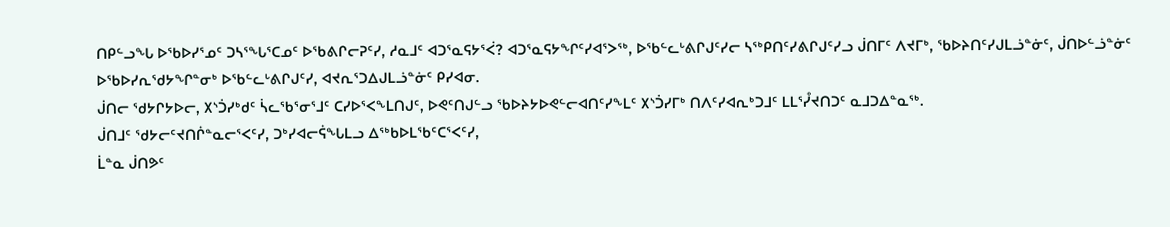ᑎᑭᓪᓗᖓ ᐅᖃᐅᓯᕐᓄᑦ ᑐᓴᕐᖓᕐᑕᓄᑦ ᐅᖃᕕᒋᓕᕈᑦᓯ, ᓱᓇᒧᑦ ᐊᑐᕐᓇᕋᔭᕐᐹ? ᐊᑐᕐᓇᕋᔭᖏᑦᓯᐊᕐᐳᖅ, ᐅᖃᓪᓚᒡᕕᒋᒍᑦᓯᓕ ᓴᖅᑭᑎᑦᓯᕕᒋᒍᑦᓯᓗ ᒎᑎᒥᑦ ᐱᔪᒥᒃ, ᖃᐅᔨᑎᑦᓯᒍᒪᓘᓐᓃᑦ, ᒎᑎᐅᓪᓘᓐᓃᑦ ᐅᖃᐅᓯᕆᖁᔭᖏᓐᓂᒃ ᐅᖃᓪᓚᒡᕕᒋᒍᑦᓯ, ᐊᔪᕆᕐᑐᐃᒍᒪᓘᓐᓃᑦ ᑭᓯᐊᓂ.
ᒎᑎᓕ ᖁᔭᒋᔭᐅᓕ, ᙭ᔅᑑᓯᒃᑯᑦ ᓵᓚᖃᕐᓂᕐᒧᑦ ᑕᓯᐅᕐᐸᖕᒪᑎᒍᑦ, ᐅᕙᑦᑎᒍᓪᓗ ᖃᐅᔨᔭᐅᕙᓪᓕᐊᑎᑦᓯᖕᒪᑦ ᙭ᔅᑑᓯᒥᒃ ᑎᐱᑦᓯᐊᕆᒃᑐᒧᑦ ᒪᒪᕐᓮᔪᑎᑐᑦ ᓇᒧᑐᐃᓐᓇᖅ.
ᒎᑎᒧᑦ ᖁᔭᓕᑦᔪᑎᒌᓐᓇᓕᕐᐸᑦᓯ, ᑐᒃᓯᐊᓕᕌᖓᒪᓗ ᐃᖅᑲᐅᒪᖃᑦᑕᕐᐸᑦᓯ,
ᒫᓐᓇ ᒎᑎᕗᑦ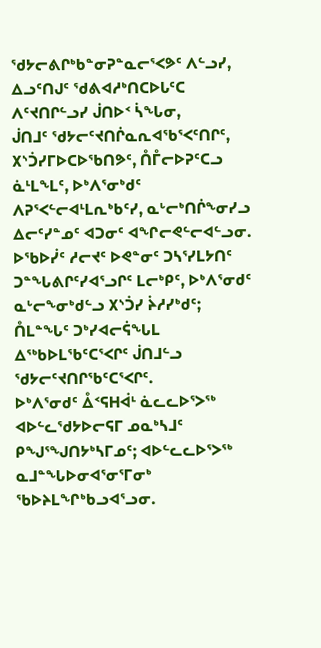ᖁᔭᓕᕕᒋᒃᑲᓐᓂᕈᓐᓇᓕᕐᐸᕗᑦ ᐱᓪᓗᓯ, ᐃᓗᑦᑎᒍᑦ ᖁᕕᐊᓱᒃᑎᑕᐅᒐᑦᑕ ᐱᑦᔪᑎᒋᓪᓗᓯ ᒎᑎᐅᑉ ᓵᖓᓂ,
ᒎᑎᒧᑦ ᖁᔭᓕᑦᔪᑎᒌᓇᕆᐊᖃᕐᐸᑦᑎᒋᑦ, ᙭ᔅᑑᓯᒥᐅᑕᐅᖃᑎᕗᑦ, ᑍᒤᓕᐅᕈᑦᑕᓗ ᓈᒻᒪᖕᒪᑦ, ᐅᒃᐱᕐᓂᒃᑯᑦ ᐱᕈᕐᐸᓪᓕᐊᒻᒪᕆᒃᑲᑦᓯ, ᓇᒡᓕᒃᑎᒌᖕᓂᓯᓗ ᐃᓕᑦᓯᓐᓄᑦ ᐊᑐᓂᑦ ᐊᖏᓕᕙᓪᓕᐊᓪᓗᓂ.
ᐅᖃᐅᓰᑦ ᓱᓕᔪᑦ ᐅᕙᓐᓂᑦ ᑐᓴᕐᓯᒪᔭᑎᑦ ᑐᓐᖓᕕᒋᑦᓯᐊᕐᓗᒋᑦ ᒪᓕᒃᑭᑦ, ᐅᒃᐱᕐᓂᑯᑦ ᓇᒡᓕᖕᓂᒃᑯᓪᓗ ᙭ᔅᑑᓯ ᔩᓱᓯᒃᑯᑦ;
ᑍᒪᓐᖓᑦ ᑐᒃᓯᐊᓕᕌᖓᒪ ᐃᖅᑲᐅᒪᖃᑦᑕᕐᐸᒋᑦ ᒎᑎᒧᓪᓗ ᖁᔭᓕᑦᔪᑎᒋᖃᑦᑕᕐᐸᒋᑦ.
ᐅᒃᐱᕐᓂᑯᑦ ᐂᑉᕋᕼᐋᒻ ᓈᓚᓚᐅᕐᐳᖅ ᐊᐅᓪᓚᖁᔭᐅᓕᕋᒥ ᓄᓇᒃᓴᒧᑦ ᑭᖑᕐᖑᑎᔭᒃᓴᒥᓄᑦ; ᐊᐅᓪᓚᓚᐅᕐᐳᖅ ᓇᒧᓐᖓᐅᓂᐊᕐᓂᕐᒥᓂᒃ ᖃᐅᔨᒪᖏᒃᑲᓗᐊᕐᓗᓂ.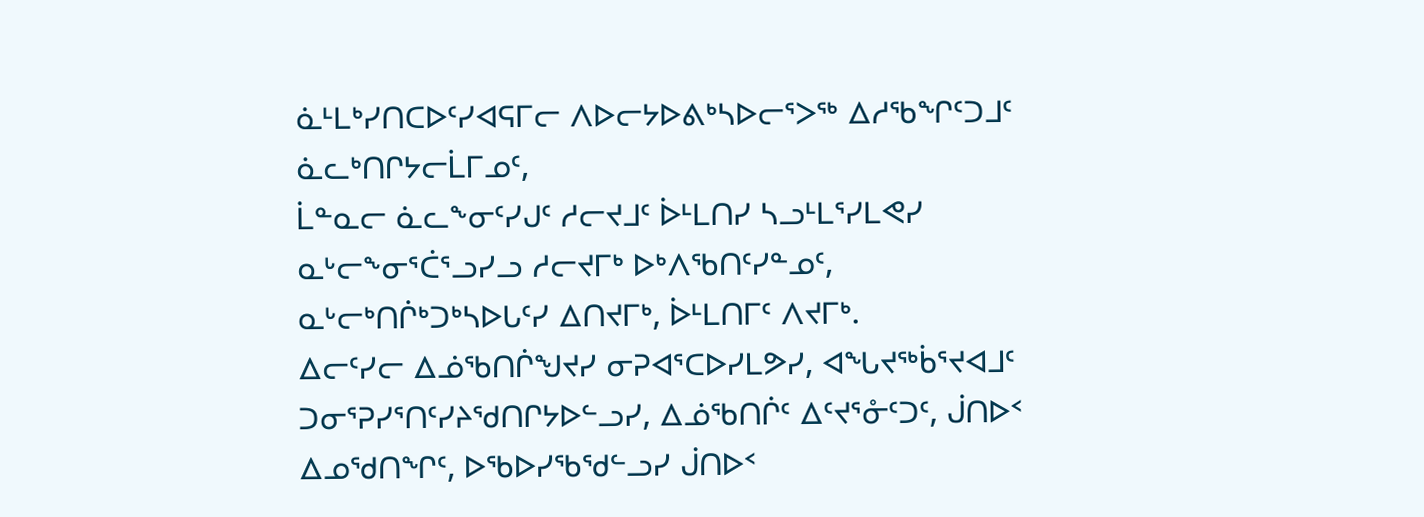ᓈᒻᒪᒃᓯᑎᑕᐅᑦᓯᐊᕋᒥᓕ ᐱᐅᓕᔭᐅᕕᒃᓴᐅᓕᕐᐳᖅ ᐃᓱᖃᖏᑦᑐᒧᑦ ᓈᓚᒃᑎᒋᔭᓕᒫᒥᓄᑦ,
ᒫᓐᓇᓕ ᓈᓚᖕᓂᑦᓯᒍᑦ ᓱᓕᔪᒧᑦ ᐆᒻᒪᑎᓯ ᓴᓗᒻᒪᕐᓯᒪᕙᓯ ᓇᒡᓕᖕᓂᕐᑖᕐᓗᓯᓗ ᓱᓕᔪᒥᒃ ᐅᒃᐱᖃᑎᑦᓯᓐᓄᑦ, ᓇᒡᓕᒃᑎᒌᒃᑐᒃᓴᐅᒐᑦᓯ ᐃᑎᔪᒥᒃ, ᐆᒻᒪᑎᒥᑦ ᐱᔪᒥᒃ.
ᐃᓕᑦᓯᓕ ᐃᓅᖃᑎᒌᖑᔪᓯ ᓂᕈᐊᕐᑕᐅᓯᒪᕗᓯ, ᐊᖓᔪᖅᑳᕐᔪᐊᒧᑦ ᑐᓂᕐᕈᓯᕐᑎᑦᓯᔨᖁᑎᒋᔭᐅᓪᓗᓯ, ᐃᓅᖃᑎᒌᑦ ᐃᑦᔪᕐᓁᑦᑐᑦ, ᒎᑎᐅᑉ ᐃᓄᖁᑎᖏᑦ, ᐅᖃᐅᓯᖃᖁᓪᓗᓯ ᒎᑎᐅᑉ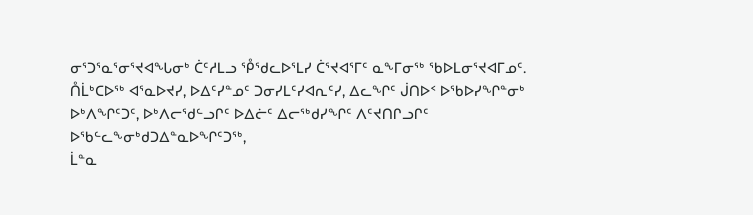ᓂᕐᑐᕐᓇᕐᓂᕐᔪᐊᖓᓂᒃ ᑖᑦᓱᒪᓗ ᕾᖁᓚᐅᕐᒪᓯ ᑖᕐᔪᐊᕐᒥᑦ ᓇᖕᒥᓂᖅ ᖃᐅᒪᓂᕐᔪᐊᒥᓄᑦ.
ᑍᒫᒃᑕᐅᖅ ᐊᕐᓇᐅᔪᓯ, ᐅᐃᑦᓯᓐᓄᑦ ᑐᓂᓯᒪᑦᓯᐊᕆᑦᓯ, ᐃᓚᖏᑦ ᒎᑎᐅᑉ ᐅᖃᐅᓯᖏᓐᓂᒃ ᐅᒃᐱᖏᑦᑐᑦ, ᐅᒃᐱᓕᖁᓪᓗᒋᑦ ᐅᐃᓖᑦ ᐃᓕᖅᑯᓯᖏᑦ ᐱᑦᔪᑎᒋᓗᒋᑦ ᐅᖃᓪᓚᖕᓂᒃᑯᑐᐃᓐᓇᐅᖏᑦᑐᖅ,
ᒫᓐᓇ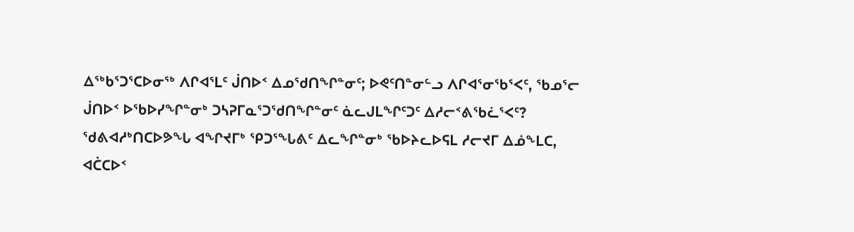ᐃᖅᑲᕐᑐᕐᑕᐅᓂᖅ ᐱᒋᐊᕐᒪᑦ ᒎᑎᐅᑉ ᐃᓄᖁᑎᖏᓐᓂᑦ; ᐅᕙᑦᑎᓐᓂᓪᓗ ᐱᒋᐊᕐᓂᖃᕐᐸᑦ, ᖃᓄᕐᓕ ᒎᑎᐅᑉ ᐅᖃᐅᓯᖏᓐᓂᒃ ᑐᓴᕈᒥᓇᕐᑐᖁᑎᖏᓐᓂᑦ ᓈᓚᒍᒪᖏᑦᑐᑦ ᐃᓱᓕᑉᕕᖃᓛᕐᐸᑦ?
ᖁᕕᐊᓱᒃᑎᑕᐅᕗᖓ ᐊᖏᔪᒥᒃ ᕿᑐᕐᖓᕕᑦ ᐃᓚᖏᓐᓂᒃ ᖃᐅᔨᓚᐅᕋᒪ ᓱᓕᔪᒥ ᐃᓅᖕᒪᑕ, ᐊᑖᑕᐅᑉ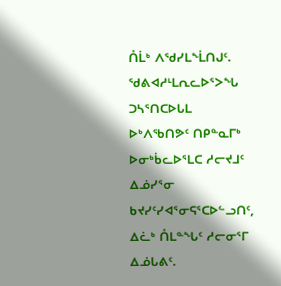ᑍᒫᒃ ᐱᖁᓯᒪᖕᒫᑎᒍᑦ.
ᖁᕕᐊᓱᒻᒪᕆᓚᐅᕐᐳᖓ ᑐᓴᕐᑎᑕᐅᒐᒪ ᐅᒃᐱᖃᑎᕗᑦ ᑎᑭᓐᓇᒥᒃ ᐅᓂᒃᑳᓚᐅᕐᒪᑕ ᓱᓕᔪᒧᑦ ᐃᓅᓯᕐᓂ ᑲᔪᓯᑦᓯᐊᕐᓂᕋᕐᑕᐅᓪᓗᑎᑦ, ᐃᓛᒃ ᑍᒪᓐᖓᑦ ᓱᓕᓂᕐᒥ ᐃᓅᒐᕕᑦ.